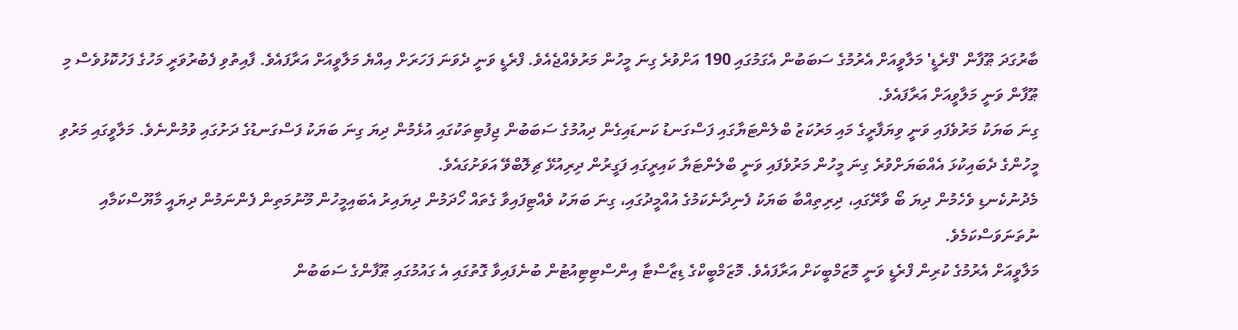ބާރުގަދަ ޠޫފާން 'ފްރެޑީ' މަލާވީއަށް އެރުމުގެ ސަބަބުން އެގަމުގައި 190 އަށްވުރެ ގިނަ މީހުން މަރުވެއްޖެއެވެ. ފްރެޑީ ވަނީ ދެވަނަ ފަހަރަށް އިއްޔެ މަލާވީއަށް އަރާފައެވެ. ފާއިތުވި ފެބުރުވަރީ މަހުގެ ފަހުކޮޅުވެސް މި ޠޫފާން ވަނީ މަލާވީއަށް އަރާފައެވެ.
ގިނަ ބަޔަކު މަރުވެފައި ވަނީ ވިޔަފާރީގެ މައި މަރުކަޒު ބްލެންޓަޔާގައި ފަސްގަނޑު ކަނޑައިގެން ދިއުމުގެ ސަބަބުން ޖިފުޓިތަކުގައި އުޅެމުން ދިޔަ ގިނަ ބަޔަކު ފަސްގަނޑުގެ ދަށުގައި ވުމުންނެވެ. މަލާވީގައި މަރުވި މީހުންގެ ދެބައިކުޅަ އެއްބަޔަށްވުރެ ގިނަ މީހުން މަރުވެފައި ވަނީ ބްލެންޓަޔާ ކައިރީގައި ފަގީރުން ދިރިއުޅޭ ޗިލޮބްވޭ އަވަށުގައެވެ.
މެދުނުކެނޑި ވެހެމުން ދިޔަ ބޯ ވާރޭގައި، ދިރިތިއްބާ ބަޔަކު ފެނިދާނެކަމުގެ އުއްމީދުގައި، ގިނަ ބަޔަކު ވެއްޓިފައިވާ ގެތައް ހޯދަމުން ދިޔައިރު އެބައިމީހުން މޫނުމަތިން ފެންނަމުން ދިޔައީ މާޔޫސްކަމާއި ނުތަނަވަސްކަމެވެ.
މަލާވީއަށް އެރުމުގެ ކުރިން ފްރެޑީ ވަނީ މޮޒަމްބީކަށް އަރާފައެވެ. މޮޒަމްބީކްގެ ޑިޒާސްޓާ އިންސްޓިޓިއުޓުން ބުނެފައިވާ ގޮތުގައި އެ ގައުމުގައި ޠޫފާންގެ ސަބަބުން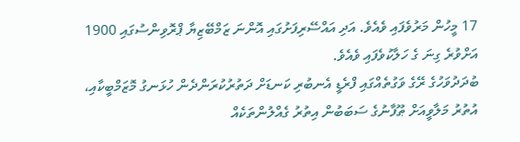17 މީހުން މަރުވެފައި ވެއެވެ. އަދި އައްސޭރިފަށުގައި އޮންނަ ޒަމްބޭޒިޔާ ޕްރޮވިންސުގައި 1900 އަށްވުރެ ގިނަ ގެ ހަލާކުވެފައި ވެއެވެ.
ބުދަދުވަހުގެ ރޭގެ ވަގުތެއްގައި ފްރެޑީ އެނބުރި ކަނޑަށް ދަތުރުކުރަންދެން ހުޅަނގު މޮޒަމްބީކާއި، އުތުރު މަލާވީއަށް ޠޫފާނުގެ ސަބަބުން އިތުރު ގެއްލުންތަކެއް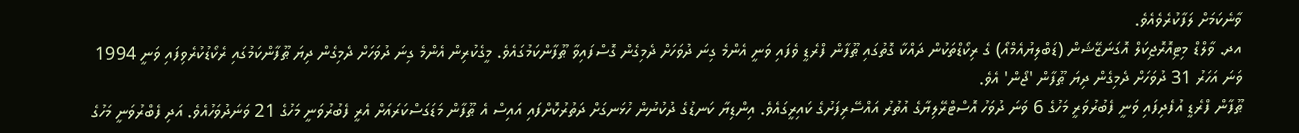ވާނެކަމަށް ލަފާކުރެވެއެވެ.
އދ. ވާލްޑް މިޓިއޮރޮޖިކަލް އޮގަނަޒޭޝަން (ޑަބްލިޔުއެމްއޯ) ގެ ރިކޯޑްތަކުން ދައްކާ ގޮތުގައި ޠޫފާން ފްރެޑީ ވެފައި ވަނީ އެންމެ ގިނަ ދުވަހަށް ދެމިގެން ގޮސްފައިވާ ޠޫފާންކަމުގައެވެ. މީގެކުރިން އެންމެ ގިނަ ދުވަހަށް ދެމިގެން ދިޔަ ޠޫފާންކަމުގައި ރެކޯޑުކުރެވިފައި ވަނީ 1994 ވަނަ އަހަރު 31 ދުވަހަށް ދެމިގެން ދިޔަ ޠޫފާން 'ޖޯން' އެވެ.
ޠޫފާން ފްރެޑީ އުފެދިފައި ވަނީ ފެބުރުވަރީ މަހުގެ 6 ވަނަ ދުވަހު އޮސްޓްރޭލިޔާގެ އުތުރު އައްސޭރިފަށުގެ ކައިރީގައެވެ. އިންޑިޔާ ކަނޑުގެ ދުކުނުން ހުޅަނގަށް ދަތުރުކޮށްފައި އައިސް އެ ޠޫފާން މަޑަގަސްކަރައަށް އެރީ ފެބުރުވަނީ މަހުގެ 21 ވަނަދުވަހުއެވެ. އަދި ފެބްރުވަނީ މަހުގެ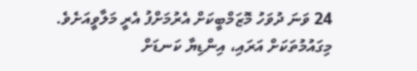24 ވަނަ ދުވަހު މޮޒަމްބީކަށް އެރުމަށްފު އެރީ މަލާވީއަށެވެ. މިގައުމުތަކަށް އަރައި، އިންޑިޔާ ކަނޑަށް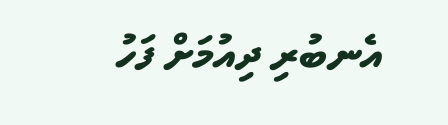އެނބުރި ދިއުމަށް ފަހު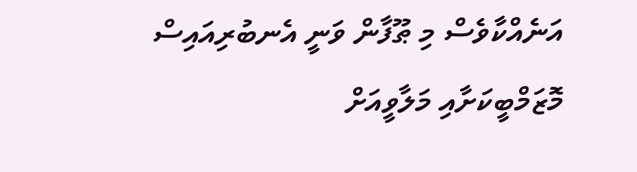އަނެއްކާވެސް މި ޠޫފާން ވަނީ އެނބުރިއައިސް މޮޒަމްބީކަށާއި މަލާވީއަށް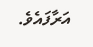އަރާފައެވެ.